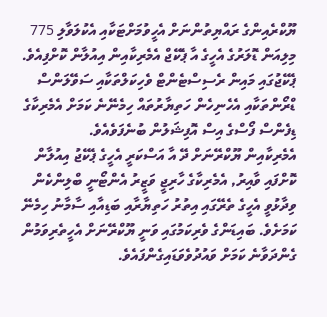ޔޫކްރެއިންގެ ރައްޔިތުންނަށް އެހީވުމަށްޓަކާއި އެކުލަވާލި 775 މިލިއަން ޑޮލަރުގެ އެހީގެ އާ ޕެކޭޖް އެމެރިކާއިން އިއުލާން ކޮށްފިއެވެ. ޕެކޭޖުގައި މައިން ރެސިސްޓެންޓް ވެހިކަލްތަކާއި ސަވޭލަންސް ޑްރޯންތަކާއި އެހެނިހެން ހަތިޔާރުތައް ހިމެނޭނެ ކަމަށް އެމެރިކާގެ ޑިފެންސް ފޯސްގެ އިސް އޮފިޝަލުން ބުނެފަވެއެވެ.
އެމެރިކާއިން ޔޫކްރޭނަށް ދޭ އާ އަސްކަރީ އެހީގެ ޕެކޭޖު އިއުލާން ކޮށްފައި ވާއިރު, އެމެރިކާގެ ހާރިޖީ ވަޒީރު އެންޓޯނީ ބްލިންކެން ވިދާޅުވީ އެހީގެ ތެރޭގައި އިތުރު ހަތިޔާރާއި ބަޑިއާއި ސާމާނު ހިމެނޭ ކަމަށެވެ. ބައިޑަންގެ ވެރިކަމުގައި ވަނީ ޔޫކްރޭނަށް އެހީތެރިވަމުން ގެންދަވާނެ ކަމަށް ވައުދުވެވަޑައިގެންފައެވެ.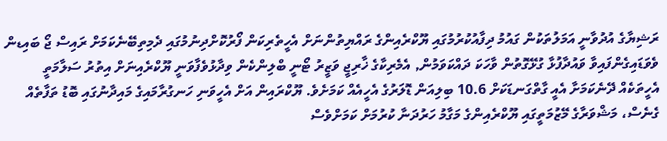ރަޝިޔާގެ އުދުވާނީ އަމަލުތަކުން ގައުމު ދިފާއުކުރުމުގައި ޔޫކްރެއިންގެ ރައްޔިތުންނަށް އެހީތެރިކަން ފޯރުކޮށްދިނުމުގައި ދެމިތިބޭނެކަމަށް ރައިސް ޖޯ ބައިޑން ވެވަޑައިގެންފައިވާ ވައުދާފުޅާ ގުޅޭގޮތުން ވާހަކަ ދައްކަވަމުން, އެމެރިކާގެ ޚާރިޖީ ވަޒީރު ޓޯނީ ބްލިންކެން ވިދާޅުވެފާވަނީ ޔޫކްރެއިނަށް އިތުރު ސަލާމަތީ އެހީތަކެއް ދޭނެކަމަށާ އެއީ ގާތްގަނޑަކަށް 10.6 ބިލިއަން ޑޮލަރުގެ އެހީއެއް ކަމަށެވެ. ޔޫކްރައިން އަށް އެހީވަނި ހަނގުރާމައިގެ މައިދާނުގައި ބޮޑު ތަފާތެއް ގެނެސް، މަޝްވަރާގެ މޭޒުމަތީގައި ޔޫކްރެއިންގެ މަގާމު ހަރުދަނާ ކުރުމަށް ކަމަށްވެސް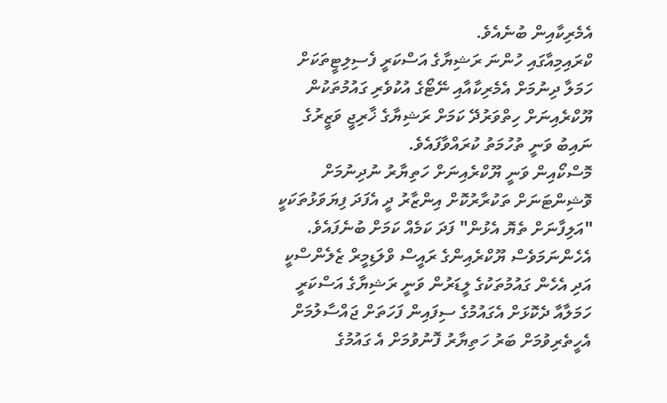އެމެރިކާއިން ބުނެއެވެ.
ކްރައިމިއާގައި ހުންނަ ރަޝިޔާގެ އަސްކަރީ ފެސިލިޓީތަކަށް ހަމަލާ ދިނުމަށް އެމެރިކާއާއި ނޭޓޯގެ އުކުވެރި ގައުމުތަކުން ޔޫކްރެއިނަށް ހިތްވަރުދޭ ކަމަށް ރަޝިޔާގެ ޚާރިޖީ ވަޒީރުގެ ނައިބު ވަނީ ތުހުމަތު ކުރައްވާފައެވެ.
މޮސްކޯއިން ވަނީ ޔޫކްރެއިނަށް ހަތިޔާރު ނުދިނުމަށް ވޮޝިންޓަނަށް ތަކުރާރުކޮށް އިންޒާރު ދީ އެފަދަ ފިޔަވަޅުތަކަކީ "އަލިފާނަށް ތެޔޮ އެޅުން" ފަދަ ކަމެއް ކަމަށް ބުނެފައެވެ. އެހެންނަމަވެސް ޔޫކްރެއިންގެ ރައީސް ވްލަޑިމީރް ޒެލެންސްކީ އަދި އެހެން ގައުމުތަކުގެ ލީޑަރުން ވަނީ ރަޝިޔާގެ އަސްކަރީ ހަމަލާއާ ދެކޮޅަށް އެގައުމުގެ ސިފައިން ފަހަތަށް ޖައްސާލުމަށް އެހީތެރިވުމަށް ބަރު ހަތިޔާރު ފޮނުވުމަށް އެ ގައުމުގެ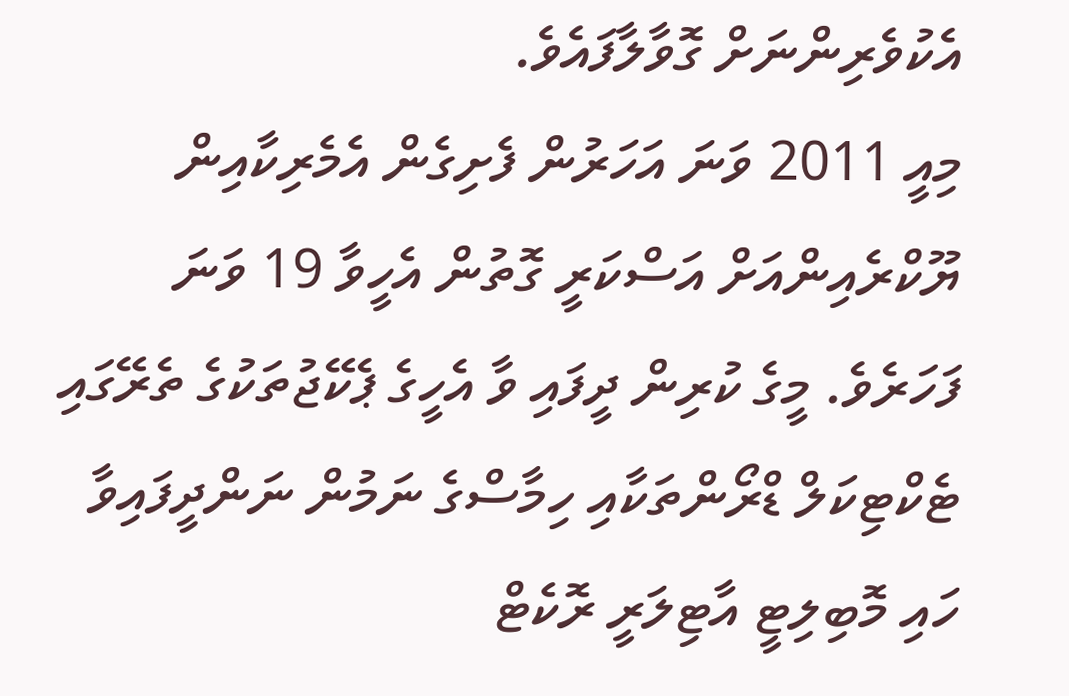އެކުވެރިންނަށް ގޮވާލާފައެވެ.
މިއީ 2011 ވަނަ އަހަރުން ފެށިގެން އެމެރިކާއިން ޔޫކްރެއިންއަށް އަސްކަރީ ގޮތުން އެހީވާ 19 ވަނަ ފަހަރެވެ. މީގެ ކުރިން ދީފައި ވާ އެހީގެ ޕެކޭޖުތަކުގެ ތެރޭގައި ޓެކްޓިކަލް ޑްރޯންތަކާއި ހިމާސްގެ ނަމުން ނަންދީފައިވާ ހައި މޮބިލިޓީ އާޓިލަރީ ރޮކެޓް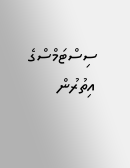ސިސްޓަމްސްގެ އިތުރުން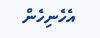އެހެނިހެން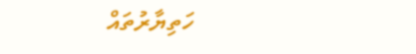ހަތިޔާރުތައް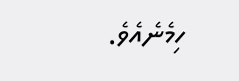ހިމެނެއެވެ.